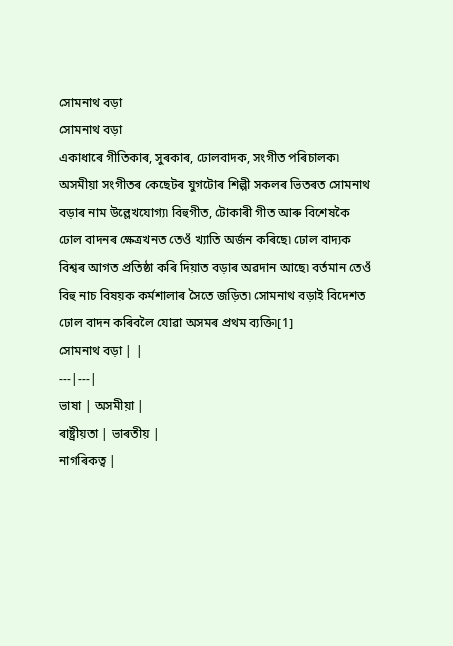সোমনাথ বড়া
সোমনাথ বড়া
একাধাৰে গীতিকাৰ, সুৰকাৰ, ঢোলবাদক, সংগীত পৰিচালক৷ অসমীয়া সংগীতৰ কেছেটৰ যুগটোৰ শিল্পী সকলৰ ভিতৰত সোমনাথ বড়াৰ নাম উল্লেখযোগ্য৷ বিহুগীত, টোকাৰী গীত আৰু বিশেষকৈ ঢোল বাদনৰ ক্ষেত্ৰখনত তেওঁ খ্যাতি অৰ্জন কৰিছে৷ ঢোল বাদ্যক বিশ্বৰ আগত প্ৰতিষ্ঠা কৰি দিয়াত বড়াৰ অৱদান আছে৷ বৰ্তমান তেওঁ বিহু নাচ বিষয়ক কৰ্মশালাৰ সৈতে জড়িত৷ সোমনাথ বড়াই বিদেশত ঢোল বাদন কৰিবলৈ যোৱা অসমৰ প্ৰথম ব্যক্তি৷[1]
সোমনাথ বড়া | |
---|---|
ভাষা | অসমীয়া |
ৰাষ্ট্ৰীয়তা | ভাৰতীয় |
নাগৰিকত্ব |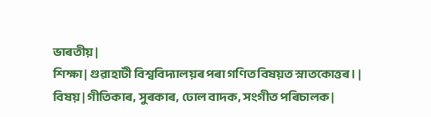ভাৰতীয় |
শিক্ষা | গুৱাহাটী বিশ্ববিদ্যালয়ৰ পৰা গণিত বিষয়ত স্নাতকোত্তৰ। |
বিষয় | গীতিকাৰ, সুৰকাৰ, ঢোল বাদক, সংগীত পৰিচালক |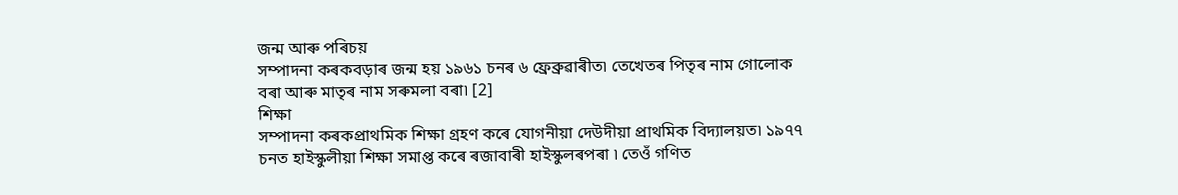জন্ম আৰু পৰিচয়
সম্পাদনা কৰকবড়াৰ জন্ম হয় ১৯৬১ চনৰ ৬ ফ্ৰেব্ৰুৱাৰীত৷ তেখেতৰ পিতৃৰ নাম গোলোক বৰা আৰু মাতৃৰ নাম সৰুমলা বৰা৷ [2]
শিক্ষা
সম্পাদনা কৰকপ্ৰাথমিক শিক্ষা গ্ৰহণ কৰে যোগনীয়া দেউদীয়া প্ৰাথমিক বিদ্যালয়ত৷ ১৯৭৭ চনত হাইস্কুলীয়া শিক্ষা সমাপ্ত কৰে ৰজাবাৰী হাইস্কুলৰপৰা ৷ তেওঁ গণিত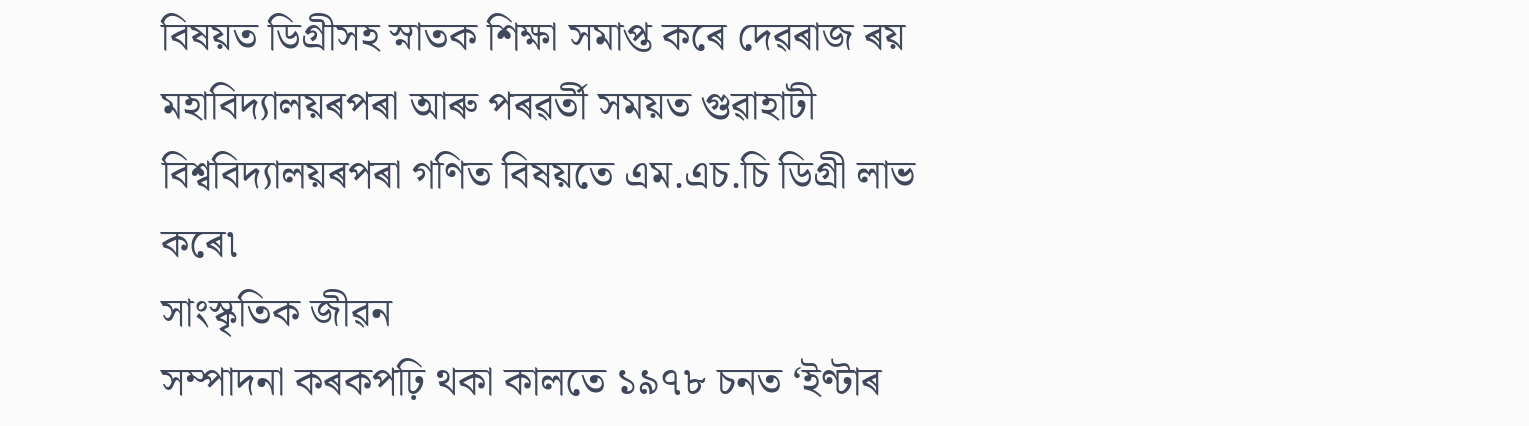বিষয়ত ডিগ্ৰীসহ স্নাতক শিক্ষা সমাপ্ত কৰে দেৱৰাজ ৰয় মহাবিদ্যালয়ৰপৰা আৰু পৰৱৰ্তী সময়ত গুৱাহাটী বিশ্ববিদ্যালয়ৰপৰা গণিত বিষয়তে এম.এচ.চি ডিগ্ৰী লাভ কৰে৷
সাংস্কৃতিক জীৱন
সম্পাদনা কৰকপঢ়ি থকা কালতে ১৯৭৮ চনত ‘ইণ্টাৰ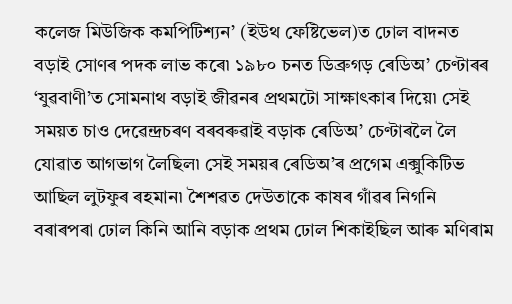কলেজ মিউজিক কমপিটিশ্যন’ (ইউথ ফেষ্টিভেল)ত ঢোল বাদনত বড়াই সোণৰ পদক লাভ কৰে৷ ১৯৮০ চনত ডিব্ৰুগড় ৰেডিঅ’ চেণ্টাৰৰ ‘যুৱবাণী’ত সোমনাথ বড়াই জীৱনৰ প্ৰথমটো সাক্ষাৎকাৰ দিয়ে৷ সেই সময়ত চাও দেৱেন্দ্ৰচৰণ বৰবৰুৱাই বড়াক ৰেডিঅ’ চেণ্টাৰলৈ লৈ যোৱাত আগভাগ লৈছিল৷ সেই সময়ৰ ৰেডিঅ’ৰ প্ৰগেম এক্সুকিটিভ আছিল লুটফুৰ ৰহমান৷ শৈশৱত দেউতাকে কাষৰ গাঁৱৰ নিগনি বৰাৰপৰা ঢোল কিনি আনি বড়াক প্ৰথম ঢোল শিকাইছিল আৰু মণিৰাম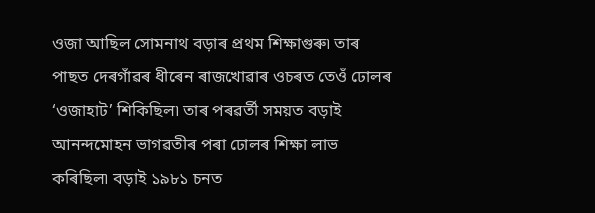ওজা আছিল সোমনাথ বড়াৰ প্ৰথম শিক্ষাগুৰু৷ তাৰ পাছত দেৰগাঁৱৰ ধীৰেন ৰাজখোৱাৰ ওচৰত তেওঁ ঢোলৰ ‘ওজাহাট’ শিকিছিল৷ তাৰ পৰৱৰ্তী সময়ত বড়াই আনন্দমোহন ভাগৱতীৰ পৰা ঢোলৰ শিক্ষা লাভ কৰিছিল৷ বড়াই ১৯৮১ চনত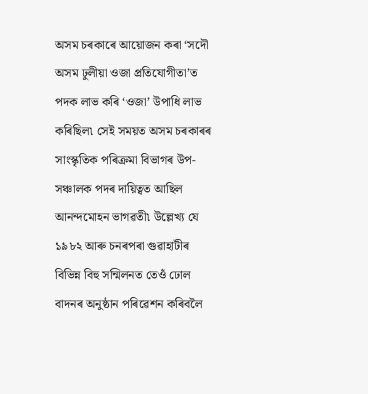অসম চৰকাৰে আয়োজন কৰা ‘সদৌ অসম ঢুলীয়া ওজা প্ৰতিযোগীতা’ত পদক লাভ কৰি ‘ওজা’ উপাধি লাভ কৰিছিল৷ সেই সময়ত অসম চৰকাৰৰ সাংস্কৃতিক পৰিক্ৰমা বিভাগৰ উপ-সঞ্চালক পদৰ দায়িত্বত আছিল আনন্দমোহন ভাগৱতী৷ উল্লেখ্য যে ১৯৮২ আৰু চনৰপৰা গুৱাহাটীৰ বিভিন্ন বিহু সন্মিলনত তেওঁ ঢোল বাদনৰ অনুষ্ঠান পৰিৱেশন কৰিবলৈ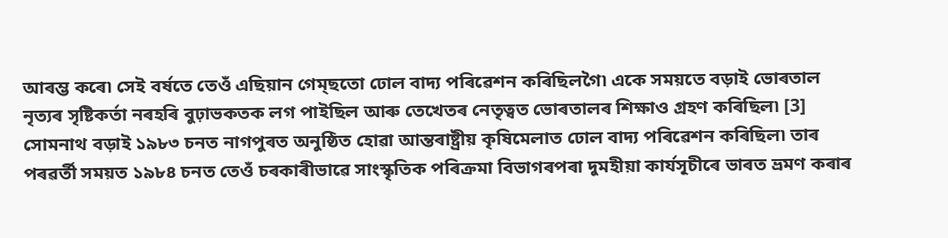আৰম্ভ কৰে৷ সেই বৰ্ষতে তেওঁ এছিয়ান গেম্ছতো ঢোল বাদ্য পৰিৱেশন কৰিছিলগৈ৷ একে সময়তে বড়াই ভোৰতাল নৃত্যৰ সৃষ্টিকৰ্তা নৰহৰি বুঢ়াভকতক লগ পাইছিল আৰু তেখেতৰ নেতৃত্বত ভোৰতালৰ শিক্ষাও গ্ৰহণ কৰিছিল৷ [3] সোমনাথ বড়াই ১৯৮৩ চনত নাগপুৰত অনুষ্ঠিত হোৱা আন্তৰাষ্ট্ৰীয় কৃষিমেলাত ঢোল বাদ্য পৰিৱেশন কৰিছিল৷ তাৰ পৰৱৰ্তী সময়ত ১৯৮৪ চনত তেওঁ চৰকাৰীভাৱে সাংস্কৃতিক পৰিক্ৰমা বিভাগৰপৰা দুমহীয়া কাৰ্যসূচীৰে ভাৰত ভ্ৰমণ কৰাৰ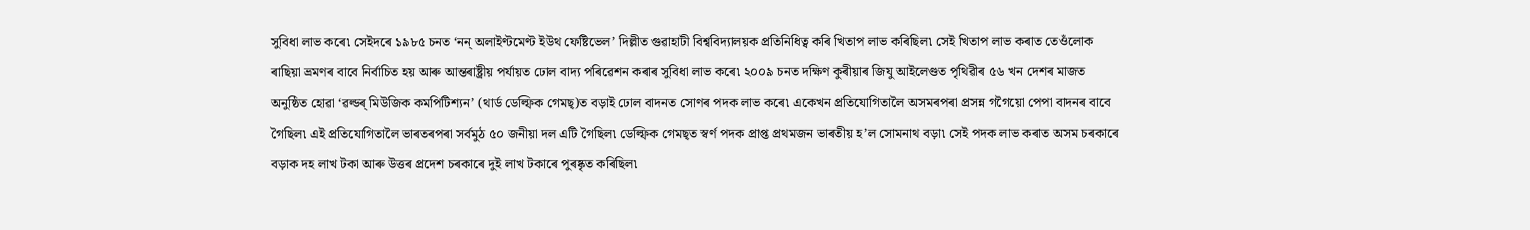সুবিধা লাভ কৰে৷ সেইদৰে ১৯৮৫ চনত ‘নন্ অলাইণ্টমেণ্ট ইউথ ফেষ্টিভেল’ দিল্লীত গুৱাহাটী বিশ্ববিদ্যালয়ক প্ৰতিনিধিত্ব কৰি খিতাপ লাভ কৰিছিল৷ সেই খিতাপ লাভ কৰাত তেওঁলোক ৰাছিয়া ভ্ৰমণৰ বাবে নিৰ্বাচিত হয় আৰু আন্তৰাষ্ট্ৰীয় পৰ্যায়ত ঢোল বাদ্য পৰিৱেশন কৰাৰ সুবিধা লাভ কৰে৷ ২০০৯ চনত দক্ষিণ কুৰীয়াৰ জিযু আইলেণ্ডত পৃথিৱীৰ ৫৬ খন দেশৰ মাজত অনুষ্ঠিত হোৱা ‘ৱল্ডৰ্ মিউজিক কমপিটিশ্যন’ (থাৰ্ড ডেল্ফিক গেমছ্)ত বড়াই ঢোল বাদনত সোণৰ পদক লাভ কৰে৷ একেখন প্ৰতিযোগিতালৈ অসমৰপৰা প্ৰসন্ন গগৈয়ো পেপা বাদনৰ বাবে গৈছিল৷ এই প্ৰতিযোগিতালৈ ভাৰতৰপৰা সৰ্বমুঠ ৫০ জনীয়া দল এটি গৈছিল৷ ডেল্ফিক গেমছ্ত স্বৰ্ণ পদক প্ৰাপ্ত প্ৰথমজন ভাৰতীয় হ’ল সোমনাথ বড়া৷ সেই পদক লাভ কৰাত অসম চৰকাৰে বড়াক দহ লাখ টকা আৰু উত্তৰ প্ৰদেশ চৰকাৰে দুই লাখ টকাৰে পুৰষ্কৃত কৰিছিল৷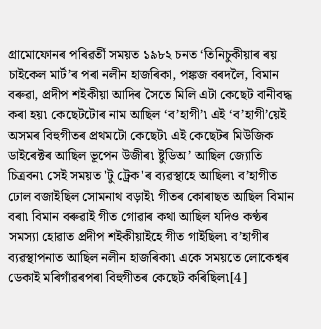গ্ৰামোফোনৰ পৰিৱৰ্তী সময়ত ১৯৮২ চনত ‘তিনিচুকীয়াৰ ৰয় চাইকেল মাৰ্ট’ৰ পৰা নলীন হাজৰিকা, পঙ্কজ বৰদলৈ, বিমান বৰুৱা, প্ৰদীপ শইকীয়া আদিৰ সৈতে মিলি এটা কেছেট বানীবদ্ধ কৰা হয়৷ কেছেটটোৰ নাম আছিল ‘ব’হাগী’৷ এই ‘ব’হাগী’য়েই অসমৰ বিহুগীতৰ প্ৰথমটো কেছেট৷ এই কেছেটৰ মিউজিক ডাইৰেক্টৰ আছিল ভূপেন উজীৰ৷ ষ্টুডিঅ’ আছিল জ্যোতি চিত্ৰবন৷ সেই সময়ত 'টু ট্ৰেক'ৰ ব্যৱস্থাহে আছিল৷ ব’হাগীত ঢোল বজাইছিল সোমনাথ বড়াই৷ গীতৰ কোৰাছত আছিল বিমান বৰা৷ বিমান বৰুৱাই গীত গোৱাৰ কথা আছিল যদিও কণ্ঠৰ সমস্যা হোৱাত প্ৰদীপ শইকীয়াইহে গীত গাইছিল৷ ব’হাগীৰ ব্যৱস্থাপনাত আছিল নলীন হাজৰিকা৷ একে সময়তে লোকেশ্বৰ ডেকাই মৰিগাঁৱৰপৰা বিহুগীতৰ কেছেট কৰিছিল৷[4]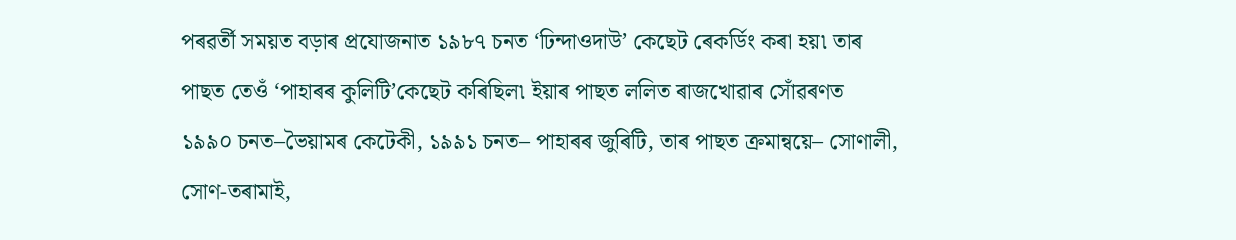পৰৱৰ্তী সময়ত বড়াৰ প্ৰযোজনাত ১৯৮৭ চনত ‘ঢিন্দাওদাউ’ কেছেট ৰেকৰ্ডিং কৰা হয়৷ তাৰ পাছত তেওঁ ‘পাহাৰৰ কুলিটি’কেছেট কৰিছিল৷ ইয়াৰ পাছত ললিত ৰাজখোৱাৰ সোঁৱৰণত ১৯৯০ চনত–ভৈয়ামৰ কেটেকী, ১৯৯১ চনত– পাহাৰৰ জুৰিটি, তাৰ পাছত ক্ৰমান্বয়ে– সোণালী, সোণ-তৰামাই,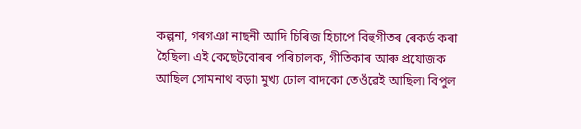কল্পনা, গৰগঞা নাছনী আদি চিৰিজ হিচাপে বিহুগীতৰ ৰেকৰ্ড কৰা হৈছিল৷ এই কেছেটবোৰৰ পৰিচালক, গীতিকাৰ আৰু প্ৰযোজক আছিল সোমনাথ বড়া৷ মুখ্য ঢোল বাদকো তেওঁৱেই আছিল৷ বিপুল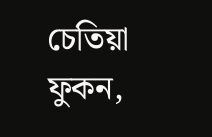চেতিয়া ফুকন,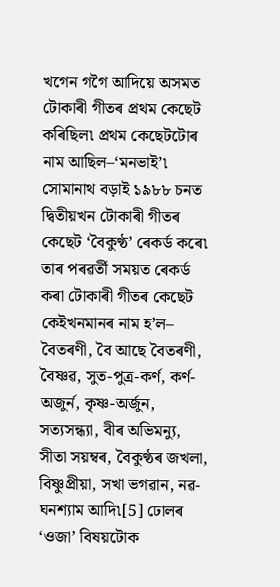খগেন গগৈ আদিয়ে অসমত টোকাৰী গীতৰ প্ৰথম কেছেট কৰিছিল৷ প্ৰথম কেছেটটোৰ নাম আছিল–‘মনভাই’৷ সোমানাথ বড়াই ১৯৮৮ চনত দ্বিতীয়খন টোকাৰী গীতৰ কেছেট ‘বৈকুণ্ঠ’ ৰেকৰ্ড কৰে৷ তাৰ পৰৱৰ্তী সময়ত ৰেকৰ্ড কৰা টোকাৰী গীতৰ কেছেট কেইখনমানৰ নাম হ’ল– বৈতৰণী, বৈ আছে বৈতৰণী, বৈষ্ণৱ, সুত-পুত্ৰ-কৰ্ণ, কৰ্ণ-অজুৰ্ন, কৃষ্ণ-অৰ্জুন, সত্যসন্ধ্যা, বীৰ অভিমন্যু, সীতা সয়ম্বৰ, বৈকুণ্ঠৰ জখলা, বিষ্ণুপ্ৰীয়া, সখা ভগৱান, নৱ-ঘনশ্যাম আদি৷[5] ঢোলৰ ‘ওজা’ বিষয়টোক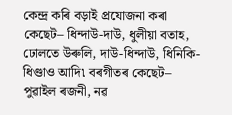কেন্দ্ৰ কৰি বড়াই প্ৰযোজনা কৰা কেছেট– ধিন্দাউ-দাউ, ধুলীয়া বতাহ, ঢোলতে উৰুলি, দাউ-ধিন্দাউ, ধিনিকি-ধিণ্ডাও আদি৷ বৰগীতৰ কেছেট– পুৱাইল ৰজনী, নৱ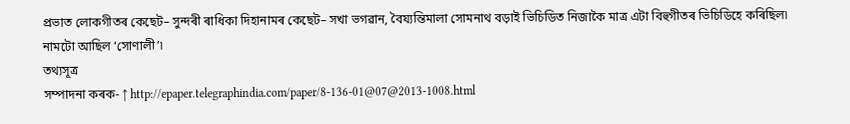প্ৰভাত লোকগীতৰ কেছেট– সুন্দৰী ৰাধিকা দিহানামৰ কেছেট– সখা ভগৱান, বৈয্যন্তিমালা সোমনাথ বড়াই ভিচিডিত নিজাকৈ মাত্ৰ এটা বিহুগীতৰ ভিচিডিহে কৰিছিল৷ নামটো আছিল ‘সোণালী’৷
তথ্যসূত্ৰ
সম্পাদনা কৰক- ↑ http://epaper.telegraphindia.com/paper/8-136-01@07@2013-1008.html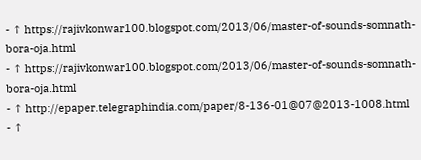- ↑ https://rajivkonwar100.blogspot.com/2013/06/master-of-sounds-somnath-bora-oja.html
- ↑ https://rajivkonwar100.blogspot.com/2013/06/master-of-sounds-somnath-bora-oja.html
- ↑ http://epaper.telegraphindia.com/paper/8-136-01@07@2013-1008.html
- ↑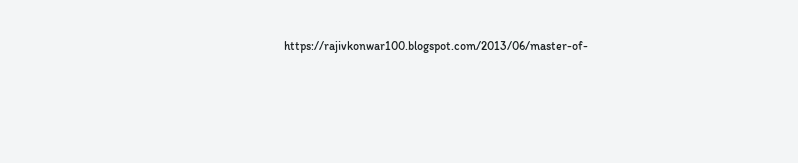https://rajivkonwar100.blogspot.com/2013/06/master-of-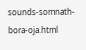sounds-somnath-bora-oja.html